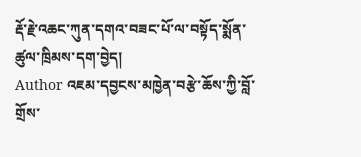རྡོ་རྗེ་འཆང་ཀུན་དགའ་བཟང་པོ་ལ་བསྟོད་སྨོན་ཚུལ་ཁྲིམས་དག་བྱེད།
Author འཇམ་དབྱངས་མཁྱེན་བརྩེ་ཆོས་ཀྱི་བློ་གྲོས་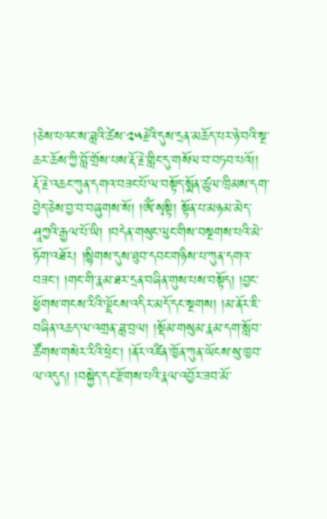།ཅེས་པའང་ས་ཟླའི་ཚེས་༢༥རྗེའི་དུས་དྲན་མཆོད་པར་ཉེ་བའི་སྔ་ཆར་ཆོས་ཀྱི་བློ་གྲོས་པས་རྡོ་རྗེ་གླིང་དུ་གསོལ་བ་བཏབ་པའོ།།
རྡོ་རྗེ་འཆང་ཀུན་དགའ་བཟང་པོ་ལ་བསྟོད་སྨོན་ཚུལ་ཁྲིམས་དག་བྱེད་ཅེས་བྱ་བ་བཞུགས་སོ། །ཨོཾ་སྭསྟི། སྟོན་པ་མཉམ་མེད་ཤཱཀྱའི་རྒྱལ་པོ་ཡི། །བདེན་གསུང་ལུང་གིས་བསྔགས་པའི་མེ་ཏོག་འཐོར། །སྙིགས་དུས་ཐུབ་དབང་གཉིས་པ་ཀུན་དགའ་བཟང་། །གང་གི་རྣམ་ཐར་དྲན་བཞིན་གུས་པས་བསྟོད། །བྱང་ཕྱོགས་གངས་རིའི་ལྗོངས་འདིར་མདོ་དང་སྔགས། །མ་ནོར་ཇི་བཞིན་འཆད་ལ་འགྲན་ཟླ་བྲལ། །སྡོམ་གསུམ་རྣམ་དག་སློབ་ཚོགས་གསེར་རིའི་ཕྲེང་། །ནོར་འཛིན་ཁྱོན་ཀུན་ཡོངས་སུ་ཁྱབ་ལ་འདུད། །བསྐྱེད་དང་རྫོགས་པའི་རྣལ་འབྱོར་ཟབ་མོ་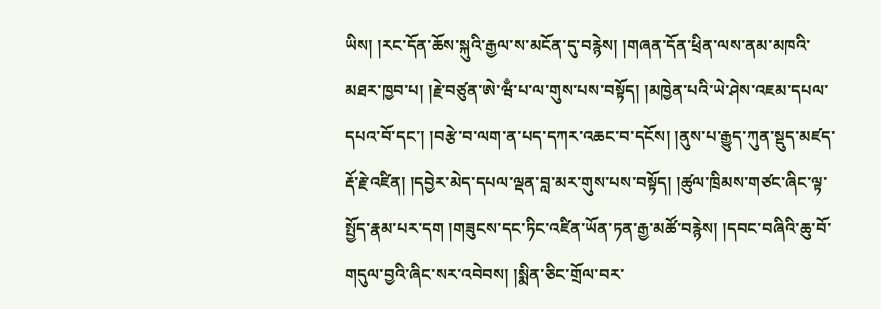ཡིས། །རང་དོན་ཆོས་སྐུའི་རྒྱལ་ས་མངོན་དུ་བརྙེས། །གཞན་དོན་ཕྲིན་ལས་ནམ་མཁའི་མཐར་ཁྱབ་པ། །རྗེ་བཙུན་ཨེ་ཝྃ་པ་ལ་གུས་པས་བསྟོད། །མཁྱེན་པའི་ཡེ་ཤེས་འཇམ་དཔལ་དཔའ་བོ་དང་། །བརྩེ་བ་ལག་ན་པད་དཀར་འཆང་བ་དངོས། །ནུས་པ་རྒྱུད་ཀུན་སྡུད་མཛད་རྡོ་རྗེ་འཛིན། །དབྱེར་མེད་དཔལ་ལྡན་བླ་མར་གུས་པས་བསྟོད། །ཚུལ་ཁྲིམས་གཙང་ཞིང་ལྟ་སྤྱོད་རྣམ་པར་དག །གཟུངས་དང་ཏིང་འཛིན་ཡོན་ཏན་རྒྱ་མཚོ་བརྙེས། །དབང་བཞིའི་ཆུ་བོ་གདུལ་བྱའི་ཞིང་སར་འབེབས། །སྨིན་ཅིང་གྲོལ་བར་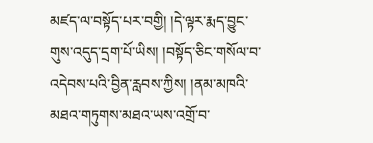མཛད་ལ་བསྟོད་པར་བགྱི། །དེ་ལྟར་རྨད་བྱུང་གུས་འདུད་དྲག་པོ་ཡིས། །བསྟོད་ཅིང་གསོལ་བ་འདེབས་པའི་བྱིན་རླབས་ཀྱིས། །ནམ་མཁའི་མཐའ་གཏུགས་མཐའ་ཡས་འགྲོ་བ་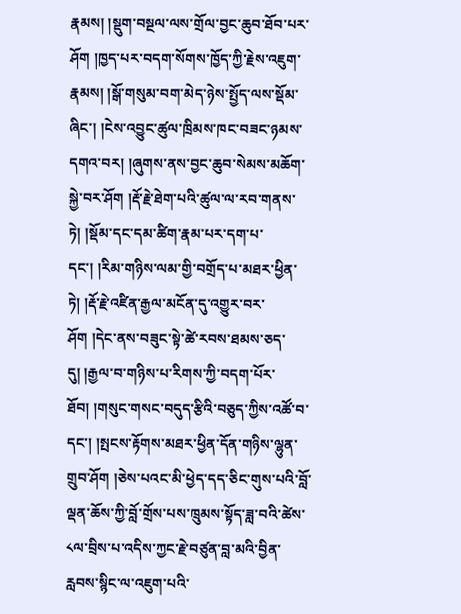རྣམས། །སྡུག་བསྔལ་ལས་གྲོལ་བྱང་ཆུབ་ཐོབ་པར་ཤོག །ཁྱད་པར་བདག་སོགས་ཁྱོད་ཀྱི་རྗེས་འཇུག་རྣམས། །སྒོ་གསུམ་བག་མེད་ཉེས་སྤྱོད་ལས་སྡོམ་ཞིང་། །ངེས་འབྱུང་ཚུལ་ཁྲིམས་ཁང་བཟང་ཉམས་དགའ་བར། །ཞུགས་ནས་བྱང་ཆུབ་སེམས་མཆོག་སྐྱེ་བར་ཤོག །རྡོ་རྗེ་ཐེག་པའི་ཚུལ་ལ་རབ་གནས་ཏེ། །སྡོམ་དང་དམ་ཚིག་རྣམ་པར་དག་པ་དང་། །རིམ་གཉིས་ལམ་གྱི་བགྲོད་པ་མཐར་ཕྱིན་ཏེ། །རྡོ་རྗེ་འཛིན་རྒྱལ་མངོན་དུ་འགྱུར་བར་ཤོག །དེང་ནས་བཟུང་སྟེ་ཚེ་རབས་ཐམས་ཅད་དུ། །རྒྱལ་བ་གཉིས་པ་རིགས་ཀྱི་བདག་པོར་ཐོབ། །གསུང་གསང་བདུད་རྩིའི་བཅུད་ཀྱིས་འཚོ་བ་དང་། །སྤངས་རྟོགས་མཐར་ཕྱིན་དོན་གཉིས་ལྷུན་གྲུབ་ཤོག །ཅེས་པའང་མི་ཕྱེད་དད་ཅིང་གུས་པའི་བློ་ལྡན་ཆོས་ཀྱི་བློ་གྲོས་པས་ཁྲུམས་སྟོད་ཟླ་བའི་ཚེས་༨ལ་བྲིས་པ་འདིས་ཀྱང་རྗེ་བཙུན་བླ་མའི་བྱིན་རླབས་སྙིང་ལ་འཇུག་པའི་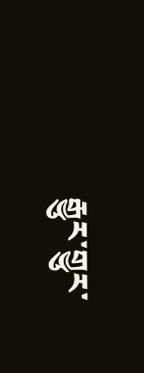རྒྱུར་གྱུར་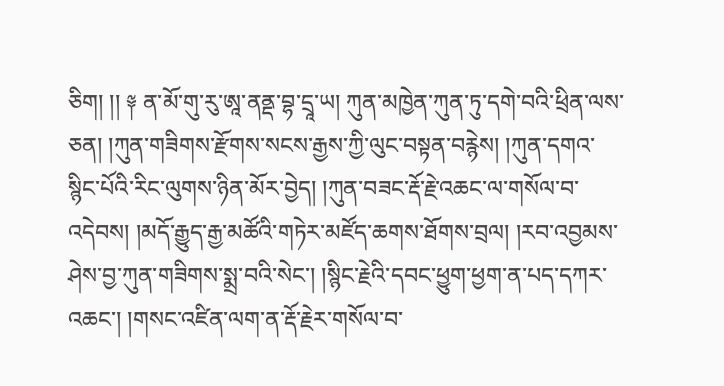ཅིག། །། ༈ ན་མོ་གུ་རུ་ཨཱ་ནནྡ་བྷ་དྲཱ་ཡ། ཀུན་མཁྱེན་ཀུན་ཏུ་དགེ་བའི་ཕྲིན་ལས་ཅན། །ཀུན་གཟིགས་རྫོགས་སངས་རྒྱས་ཀྱི་ལུང་བསྟན་བརྙེས། །ཀུན་དགའ་སྙིང་པོའི་རིང་ལུགས་ཉིན་མོར་བྱེད། །ཀུན་བཟང་རྡོ་རྗེ་འཆང་ལ་གསོལ་བ་འདེབས། །མདོ་རྒྱུད་རྒྱ་མཚོའི་གཏེར་མཛོད་ཆགས་ཐོགས་བྲལ། །རབ་འབྱམས་ཤེས་བྱ་ཀུན་གཟིགས་སྨྲ་བའི་སེང་། །སྙིང་རྗེའི་དབང་ཕྱུག་ཕྱག་ན་པད་དཀར་འཆང་། །གསང་འཛིན་ལག་ན་རྡོ་རྗེར་གསོལ་བ་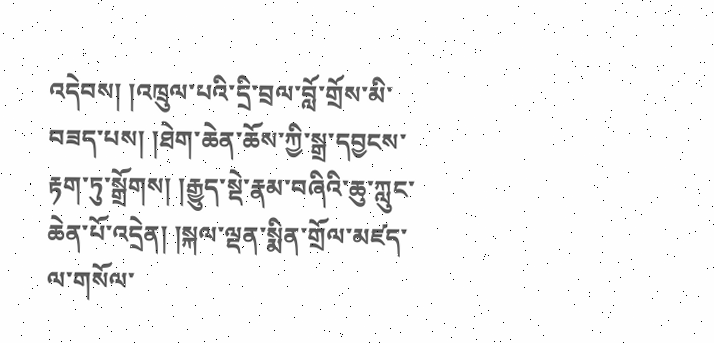འདེབས། །འཁྲུལ་པའི་དྲི་བྲལ་བློ་གྲོས་མི་བཟད་པས། །ཐེག་ཆེན་ཆོས་ཀྱི་སྒྲ་དབྱངས་རྟག་ཏུ་སྒྲོགས། །རྒྱུད་སྡེ་རྣམ་བཞིའི་ཆུ་ཀླུང་ཆེན་པོ་འདྲེན། །སྐལ་ལྡན་སྨིན་གྲོལ་མཛད་ལ་གསོལ་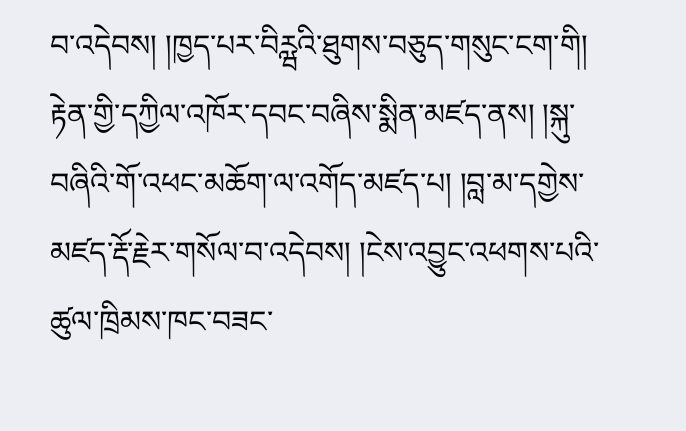བ་འདེབས། །ཁྱད་པར་བིཪྺའི་ཐུགས་བཅུད་གསུང་ངག་གི། རྟེན་གྱི་དཀྱིལ་འཁོར་དབང་བཞིས་སྨིན་མཛད་ནས། །སྐུ་བཞིའི་གོ་འཕང་མཆོག་ལ་འགོད་མཛད་པ། །བླ་མ་དགྱེས་མཛད་རྡོ་རྗེར་གསོལ་བ་འདེབས། །ངེས་འབྱུང་འཕགས་པའི་ཚུལ་ཁྲིམས་ཁང་བཟང་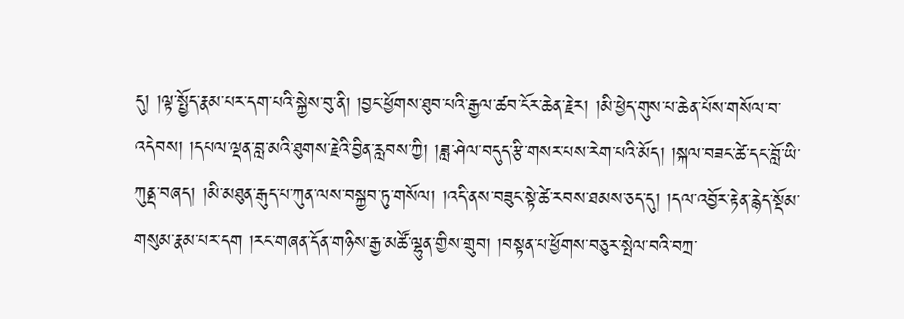དུ། །ལྟ་སྤྱོད་རྣམ་པར་དག་པའི་སྐྱེས་བུ་ནི། །བྱང་ཕྱོགས་ཐུབ་པའི་རྒྱལ་ཚབ་ངོར་ཆེན་རྗེར། །མི་ཕྱེད་གུས་པ་ཆེན་པོས་གསོལ་བ་འདེབས། །དཔལ་ལྡན་བླ་མའི་ཐུགས་རྗེའི་བྱིན་རླབས་ཀྱི། །ཟླ་ཤེལ་བདུད་རྩི་གསར་པས་རེག་པའི་མོད། །སྐལ་བཟང་ཚེ་དང་བློ་ཡི་ཀུནྡ་བཞད། །མི་མཐུན་རྒུད་པ་ཀུན་ལས་བསྐྱབ་ཏུ་གསོལ། །འདི་ནས་བཟུང་སྟེ་ཚེ་རབས་ཐམས་ཅད་དུ། །དལ་འབྱོར་རྟེན་རྙེད་སྡོམ་གསུམ་རྣམ་པར་དག །རང་གཞན་དོན་གཉིས་རྒྱ་མཚོ་ལྷུན་གྱིས་གྲུབ། །བསྟན་པ་ཕྱོགས་བཅུར་སྤེལ་བའི་བཀྲ་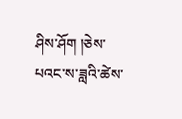ཤིས་ཤོག །ཅེས་པའང་ས་ཟླའི་ཚེས་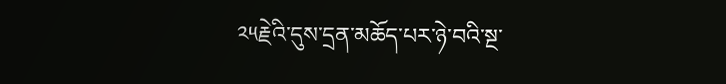༢༥རྗེའི་དུས་དྲན་མཆོད་པར་ཉེ་བའི་སྔ་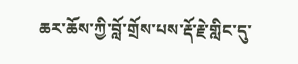ཆར་ཆོས་ཀྱི་བློ་གྲོས་པས་རྡོ་རྗེ་གླིང་དུ་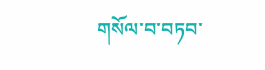གསོལ་བ་བཏབ་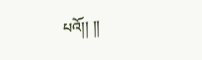པའོ།། །།